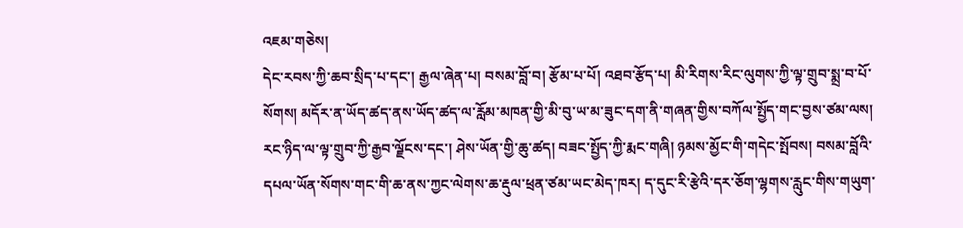འཇམ་གཅེས།
དེང་རབས་ཀྱི་ཆབ་སྲིད་པ་དང་། རྒྱལ་ཞེན་པ། བསམ་བློ་བ། རྩོམ་པ་པོ། འཐབ་རྩོད་པ། མི་རིགས་རིང་ལུགས་ཀྱི་ལྟ་གྲུབ་སྨྲ་བ་པོ་སོགས། མདོར་ན་ཡོད་ཚད་ནས་ཡོད་ཚད་ལ་རློམ་མཁན་གྱི་མི་བུ་ཡ་མ་ཟུང་དག་ནི་གཞན་གྱིས་བཀོལ་སྤྱོད་གང་བྱས་ཙམ་ལས། རང་ཉིད་ལ་ལྟ་གྲུབ་ཀྱི་རྒྱབ་ལྗོངས་དང་། ཤེས་ཡོན་གྱི་ཆུ་ཚད། བཟང་སྤྱོད་ཀྱི་རྨང་གཞི། ཉམས་མྱོང་གི་གདེང་སྤོབས། བསམ་བློའི་དཔལ་ཡོན་སོགས་གང་གི་ཆ་ནས་ཀྱང་ལེགས་ཆ་རྡུལ་ཕྲན་ཙམ་ཡང་མེད་ཁར། ད་དུང་རི་རྩེའི་དར་ཅོག་ལྷགས་རླུང་གིས་གཡུག་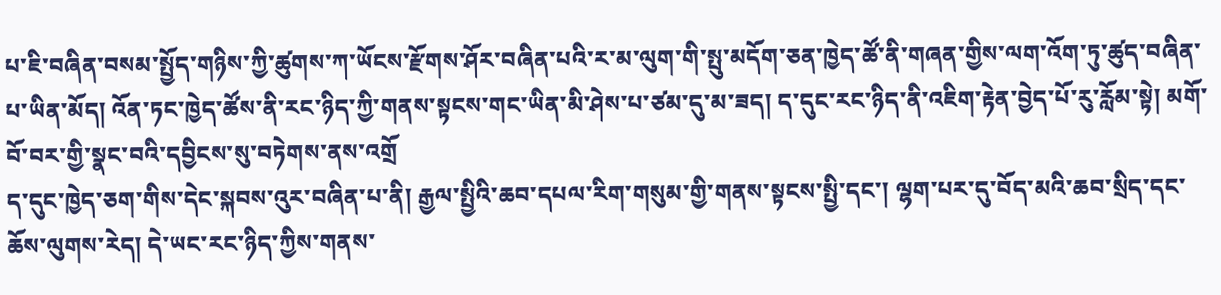པ་ཇི་བཞིན་བསམ་སྤྱོད་གཉིས་ཀྱི་ཚུགས་ཀ་ཡོངས་རྫོགས་ཤོར་བཞིན་པའི་ར་མ་ལུག་གི་སྤུ་མདོག་ཅན་ཁྱེད་ཚོ་ནི་གཞན་གྱིས་ལག་འོག་ཏུ་ཚུད་བཞིན་པ་ཡིན་མོད། འོན་ཏང་ཁྱེད་ཚོས་ནི་རང་ཉིད་ཀྱི་གནས་སྟངས་གང་ཡིན་མི་ཤེས་པ་ཙམ་དུ་མ་ཟད། ད་དུང་རང་ཉིད་ནི་འཇིག་རྟེན་བྱེད་པོ་རུ་རློམ་སྟེ། མགོ་བོ་བར་གྱི་སྣང་བའི་དབྱིངས་སུ་བཏེགས་ནས་འགྲོ
ད་དུང་ཁྱེད་ཅག་གིས་དེང་སྐབས་འུར་བཞིན་པ་ནི། རྒྱལ་སྤྱིའི་ཆབ་དཔལ་རིག་གསུམ་གྱི་གནས་སྟངས་སྤྱི་དང་། ལྷག་པར་དུ་བོད་མའི་ཆབ་སྲིད་དང་ཆོས་ལུགས་རེད། དེ་ཡང་རང་ཉིད་ཀྱིས་གནས་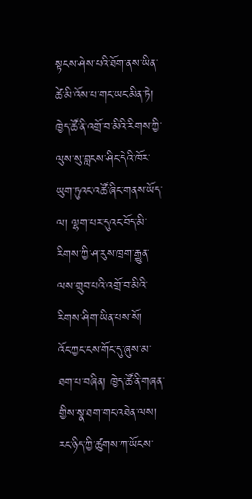སྟངས་ཤེས་པའི་ཐོག་ནས་ཡིན་ཚེ་མི་འོས་པ་གང་ཡང་མིན་ཏེ། ཁྱེད་ཚོ་ནི་འགྲོ་བ་མིའི་རིགས་ཀྱི་ལུས་སུ་བླངས་ཤིང་དེའི་ཁོར་ཡུག་ཏུའང་འཚོ་ཞིང་གནས་ཡོད་ལ། ལྷག་པར་དུའང་བོད་མི་རིགས་ཀྱི་ཤ་རུས་ཁྲག་རྒྱུན་ལས་གྲུབ་པའི་འགྲོ་བ་མིའི་རིགས་ཤིག་ཡིན་པས་སོ།
འོང་ཀྱང་ངས་གོང་དུ་ཞུས་མ་ཐག་པ་བཞིན། ཁྱེད་ཚོ་ནི་གཞན་གྱིས་སྣ་ཐག་གང་འཐེན་ལས། རང་ཉིད་ཀྱི་ཚུགས་ཀ་ཡོངས་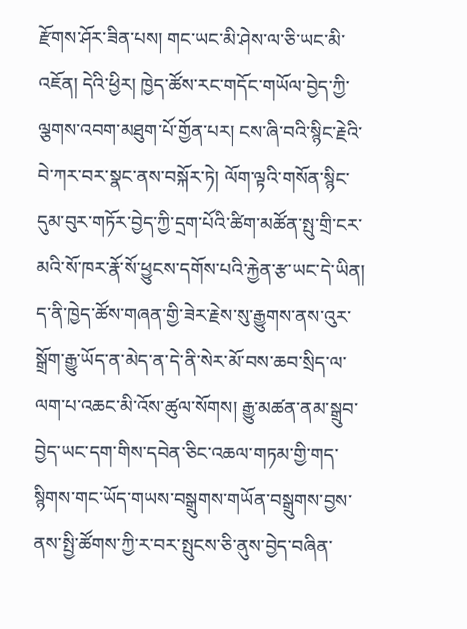རྫོགས་ཤོར་ཟིན་པས། གང་ཡང་མི་ཤེས་ལ་ཅི་ཡང་མི་འཇོན། དེའི་ཕྱིར། ཁྱེད་ཚོས་རང་གདོང་གཡོལ་བྱེད་ཀྱི་ལྕགས་འབག་མཐུག་པོ་གྱོན་པར། ངས་ཞི་བའི་སྙིང་རྗེའི་བེ་ཀར་བར་སྣང་ནས་བསྐོར་ཏེ། ལོག་ལྟའི་གསོན་སྙིང་དུམ་བུར་གཏོར་བྱེད་ཀྱི་དྲག་པོའི་ཚིག་མཚོན་སྤུ་གྲི་ངར་མའི་སོ་ཁར་རྣོ་སོ་ཕྱུངས་དགོས་པའི་རྐྱེན་རྩ་ཡང་དེ་ཡིན།
ད་ནི་ཁྱེད་ཚོས་གཞན་གྱི་ཟེར་རྗེས་སུ་རྒྱུགས་ནས་འུར་སྒྲོག་རྒྱུ་ཡོད་ན་མེད་ན་དེ་ནི་སེར་མོ་བས་ཆབ་སྲིད་ལ་ལག་པ་འཆང་མི་འོས་ཚུལ་སོགས། རྒྱུ་མཚན་ནམ་སྒྲུབ་བྱེད་ཡང་དག་གིས་དབེན་ཅིང་འཆལ་གཏམ་གྱི་གད་སྙིགས་གང་ཡོད་གཡས་བསྒྲུགས་གཡོན་བསྒྲུགས་བྱས་ནས་སྤྱི་ཚོགས་ཀྱི་ར་བར་སྤུངས་ཅི་ནུས་བྱེད་བཞིན་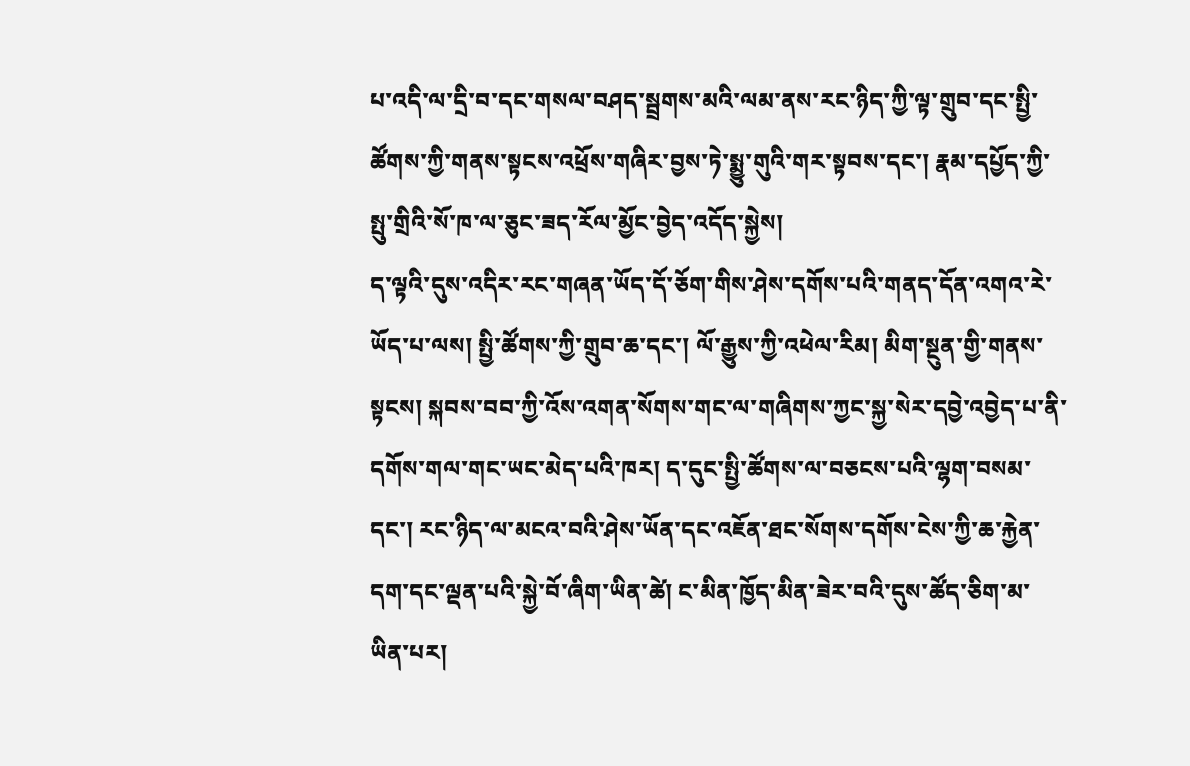པ་འདི་ལ་དྲི་བ་དང་གསལ་བཤད་སྦྲགས་མའི་ལམ་ནས་རང་ཉིད་ཀྱི་ལྟ་གྲུབ་དང་སྤྱི་ཚོགས་ཀྱི་གནས་སྟངས་འཕྲོས་གཞིར་བྱས་ཏེ་སྨྱུ་གུའི་གར་སྟབས་དང་། རྣམ་དཔྱོད་ཀྱི་སྤུ་གྲིའི་སོ་ཁ་ལ་ཅུང་ཟད་རོལ་མྱོང་བྱེད་འདོད་སྐྱེས།
ད་ལྟའི་དུས་འདིར་རང་གཞན་ཡོད་དོ་ཅོག་གིས་ཤེས་དགོས་པའི་གནད་དོན་འགའ་རེ་ཡོད་པ་ལས། སྤྱི་ཚོགས་ཀྱི་གྲུབ་ཆ་དང་། ལོ་རྒྱུས་ཀྱི་འཕེལ་རིམ། མིག་སྔུན་གྱི་གནས་སྟངས། སྐབས་བབ་ཀྱི་འོས་འགན་སོགས་གང་ལ་གཞིགས་ཀྱང་སྐྱ་སེར་དབྱེ་འབྱེད་པ་ནི་དགོས་གལ་གང་ཡང་མེད་པའི་ཁར། ད་དུང་སྤྱི་ཚོགས་ལ་བཅངས་པའི་ལྷག་བསམ་དང་། རང་ཉིད་ལ་མངའ་བའི་ཤེས་ཡོན་དང་འཇོན་ཐང་སོགས་དགོས་ངེས་ཀྱི་ཆ་རྐྱེན་དག་དང་ལྡན་པའི་སྐྱེ་བོ་ཞིག་ཡིན་ཚེ། ང་མིན་ཁྱོད་མིན་ཟེར་བའི་དུས་ཚོད་ཅིག་མ་ཡིན་པར།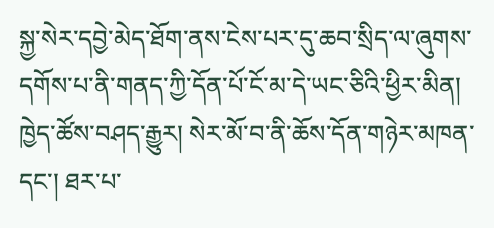སྐྱ་སེར་དབྱེ་མེད་ཐོག་ནས་ངེས་པར་དུ་ཆབ་སྲིད་ལ་ཞུགས་དགོས་པ་ནི་གནད་ཀྱི་དོན་པོ་ངོ་མ་དེ་ཡང་ཅིའི་ཕྱིར་མིན།
ཁྱེད་ཚོས་བཤད་རྒྱུར། སེར་མོ་བ་ནི་ཆོས་དོན་གཉེར་མཁན་དང་། ཐར་པ་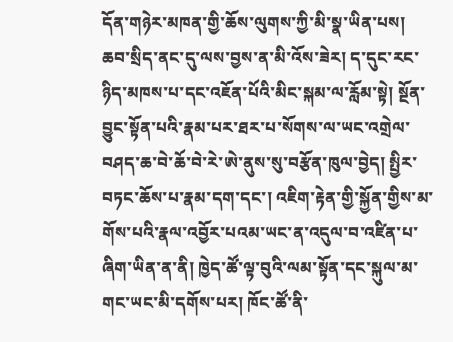དོན་གཉེར་མཁན་གྱི་ཆོས་ལུགས་ཀྱི་མི་སྣ་ཡིན་པས། ཆབ་སྲིད་ནང་དུ་ལས་བྱས་ན་མི་འོས་ཟེར། ད་དུང་རང་ཉིད་མཁས་པ་དང་འཇོན་པོའི་མིང་སྐམ་ལ་རློམ་སྟེ། སྔོན་བྱུང་སྟོན་པའི་རྣམ་པར་ཐར་པ་སོགས་ལ་ཡང་འགྲེལ་བཤད་ཆ་བེ་ཆོ་བེ་རེ་ཨེ་ནུས་སུ་བརྩོན་ཁུལ་བྱེད། སྤྱིར་བཏང་ཆོས་པ་རྣམ་དག་དང་། འཇིག་རྟེན་གྱི་སྐྱོན་གྱིས་མ་གོས་པའི་རྣལ་འབྱོར་པའམ་ཡང་ན་འདུལ་བ་འཛིན་པ་ཞིག་ཡིན་ན་ནི། ཁྱེད་ཚོ་ལྟ་བུའི་ལམ་སྟོན་དང་སྐུལ་མ་གང་ཡང་མི་དགོས་པར། ཁོང་ཚོ་ནི་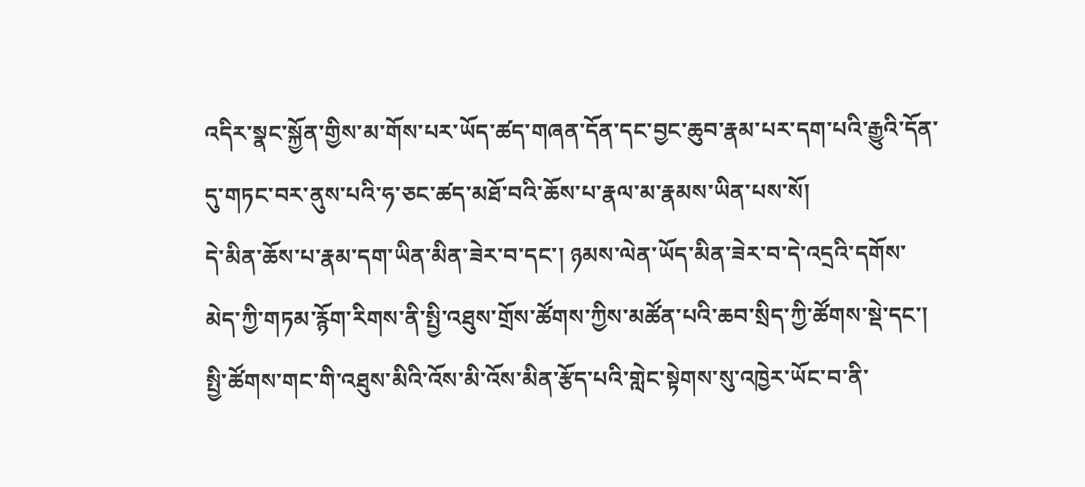འདིར་སྣང་སྐྱོན་གྱིས་མ་གོས་པར་ཡོད་ཚད་གཞན་དོན་དང་བྱང་ཆུབ་རྣམ་པར་དག་པའི་རྒྱུའི་དོན་དུ་གཏང་བར་ནུས་པའི་ཧ་ཅང་ཚད་མཐོ་བའི་ཆོས་པ་རྣལ་མ་རྣམས་ཡིན་པས་སོ།
དེ་མིན་ཆོས་པ་རྣམ་དག་ཡིན་མིན་ཟེར་བ་དང་། ཉམས་ལེན་ཡོད་མིན་ཟེར་བ་དེ་འདྲའི་དགོས་མེད་ཀྱི་གཏམ་རྙོག་རིགས་ནི་སྤྱི་འཐུས་གྲོས་ཚོགས་ཀྱིས་མཚོན་པའི་ཆབ་སྲིད་ཀྱི་ཚོགས་སྡེ་དང་། སྤྱི་ཚོགས་གང་གི་འཐུས་མིའི་འོས་མི་འོས་མིན་རྩོད་པའི་གླེང་སྟེགས་སུ་འཁྱེར་ཡོང་བ་ནི་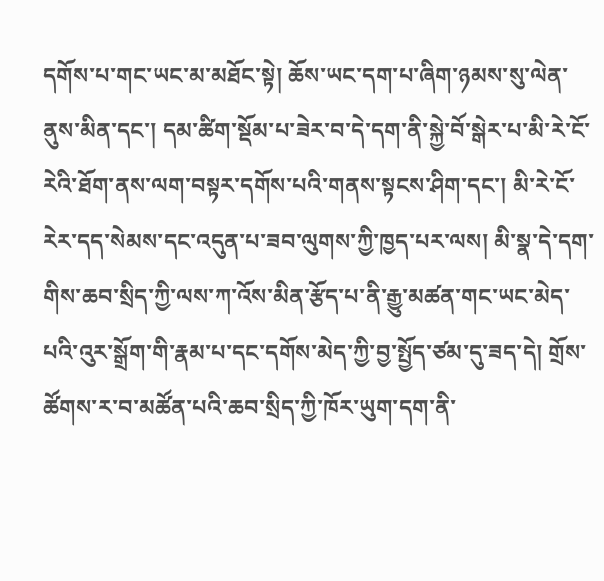དགོས་པ་གང་ཡང་མ་མཐོང་སྟེ། ཆོས་ཡང་དག་པ་ཞིག་ཉམས་སུ་ལེན་ནུས་མིན་དང་། དམ་ཚིག་སྡོམ་པ་ཟེར་བ་དེ་དག་ནི་སྐྱེ་བོ་སྒེར་པ་མི་རེ་ངོ་རེའི་ཐོག་ནས་ལག་བསྟར་དགོས་པའི་གནས་སྟངས་ཤིག་དང་། མི་རེ་ངོ་རེར་དད་སེམས་དང་འདུན་པ་ཟབ་ལུགས་ཀྱི་ཁྱད་པར་ལས། མི་སྣ་དེ་དག་གིས་ཆབ་སྲིད་ཀྱི་ལས་ཀ་འོས་མིན་རྩོད་པ་ནི་རྒྱུ་མཚན་གང་ཡང་མེད་པའི་འུར་སྒྲོག་གི་རྣམ་པ་དང་དགོས་མེད་ཀྱི་བྱ་སྤྱོད་ཙམ་དུ་ཟད་དེ། གྲོས་ཚོགས་ར་བ་མཚོན་པའི་ཆབ་སྲིད་ཀྱི་ཁོར་ཡུག་དག་ནི་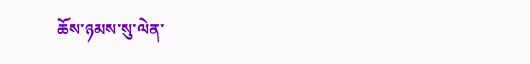ཆོས་ཉམས་སུ་ལེན་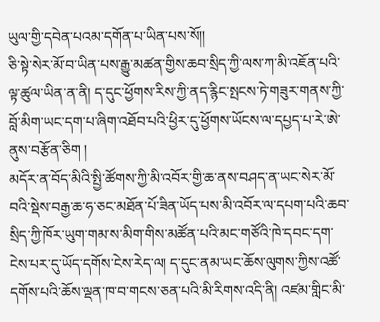ཡུལ་གྱི་དབེན་པའམ་དགོན་པ་ཡིན་པས་སོ།།
ཅི་སྟེ་སེར་མོ་བ་ཡིན་པས་རྒྱུ་མཚན་གྱིས་ཆབ་སྲིད་ཀྱི་ལས་ཀ་མི་འཇོན་པའི་ལྟ་ཚུལ་ཡིན་ན་ནི། ད་དུང་ཕྱོགས་རིས་ཀྱི་ནད་རྙིང་སྤངས་ཏེ་གཟུར་གནས་ཀྱི་བློ་མིག་ཡང་དག་པ་ཞིག་འཐོབ་པའི་ཕྱིར་དུ་ཕྱོགས་ཡོངས་ལ་དཔྱད་པ་རེ་ཨེ་ནུས་བརྩོན་ཅིག །
མདོར་ན་བོད་མིའི་སྤྱི་ཚོགས་ཀྱི་མི་འབོར་གྱི་ཆ་ནས་བཤད་ན་ཡང་སེར་མོ་བའི་སྡེས་བརྒྱ་ཆ་ཧ་ཅང་མཐོན་པོ་ཟིན་ཡོད་པས་མི་འབོར་ལ་དཔག་པའི་ཆབ་སྲིད་ཀྱི་ཁོར་ཡུག་གམ་ས་མིག་གིས་མཚོན་པའི་མང་གཙོའི་ཁེ་དབང་དག་ངེས་པར་དུ་ཡོད་དགོས་ངེས་རེད་ལ། ད་དུང་ནམ་ཡང་ཆོས་ལུགས་ཀྱིས་འཚོ་དགོས་པའི་ཆོས་ལྡན་ཁ་བ་གངས་ཅན་པའི་མི་རིགས་འདི་ནི། འཛམ་གླིང་མི་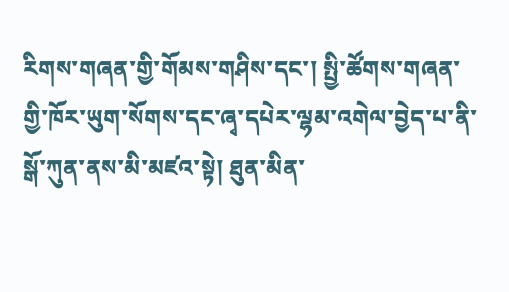རིགས་གཞན་གྱི་གོམས་གཤིས་དང་། སྤྱི་ཚོགས་གཞན་གྱི་ཁོར་ཡུག་སོགས་དང་ཞྭ་དཔེར་ལྷམ་འགེལ་བྱེད་པ་ནི་སྒོ་ཀུན་ནས་མི་མཛའ་སྟེ། ཐུན་མིན་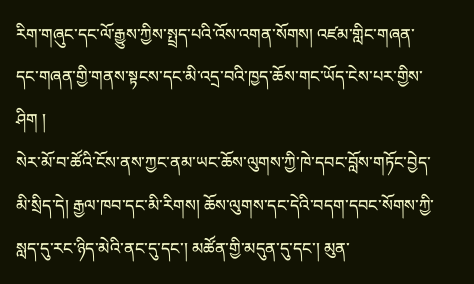རིག་གཞུང་དང་ལོ་རྒྱུས་ཀྱིས་སྤྲད་པའི་འོས་འགན་སོགས། འཛམ་གླིང་གཞན་དང་གཞན་གྱི་གནས་སྟངས་དང་མི་འདྲ་བའི་ཁྱད་ཆོས་གང་ཡོད་ངེས་པར་གྱིས་ཤིག །
སེར་མོ་བ་ཚོའི་ངོས་ནས་ཀྱང་ནམ་ཡང་ཆོས་ལུགས་ཀྱི་ཁེ་དབང་བློས་གཏོང་བྱེད་མི་སྲིད་དེ། རྒྱལ་ཁབ་དང་མི་རིགས། ཆོས་ལུགས་དང་དེའི་བདག་དབང་སོགས་ཀྱི་སླད་དུ་རང་ཉིད་མེའི་ནང་དུ་དང་། མཚོན་གྱི་མདུན་དུ་དང་། མུན་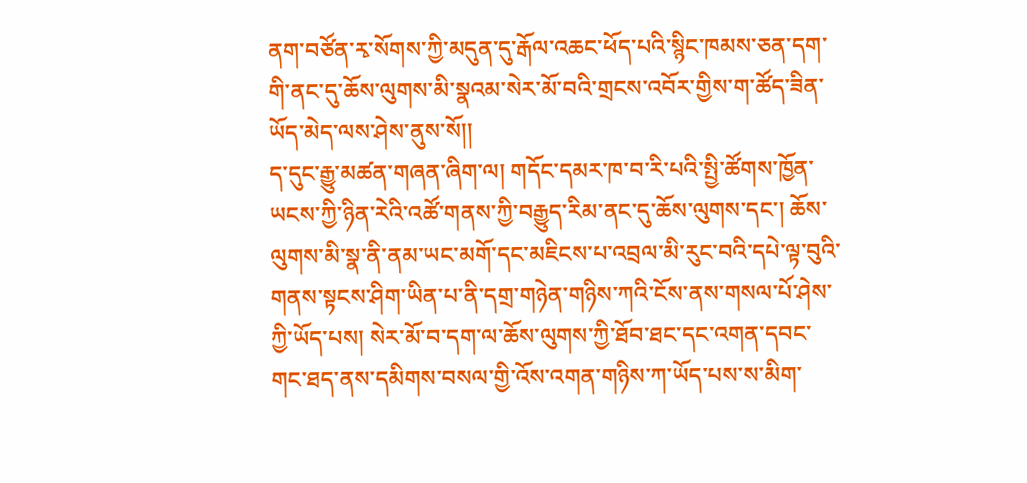ནག་བཙོན་རྭ་སོགས་ཀྱི་མདུན་དུ་རྒོལ་འཆང་ཕོད་པའི་སྙིང་ཁམས་ཅན་དག་གི་ནང་དུ་ཆོས་ལུགས་མི་སྣའམ་སེར་མོ་བའི་གྲངས་འབོར་གྱིས་ག་ཚོད་ཟིན་ཡོད་མེད་ལས་ཤེས་ནུས་སོ།།
ད་དུང་རྒྱུ་མཚན་གཞན་ཞིག་ལ། གདོང་དམར་ཁ་བ་རི་པའི་སྤྱི་ཚོགས་ཁྱོན་ཡངས་ཀྱི་ཉིན་རེའི་འཚོ་གནས་ཀྱི་བརྒྱུད་རིམ་ནང་དུ་ཆོས་ལུགས་དང་། ཆོས་ལུགས་མི་སྣ་ནི་ནམ་ཡང་མགོ་དང་མཇིངས་པ་འབྲལ་མི་རུང་བའི་དཔེ་ལྟ་བུའི་གནས་སྟངས་ཤིག་ཡིན་པ་ནི་དགྲ་གཉེན་གཉིས་ཀའི་ངོས་ནས་གསལ་པོ་ཤེས་ཀྱི་ཡོད་པས། སེར་མོ་བ་དག་ལ་ཆོས་ལུགས་ཀྱི་ཐོབ་ཐང་དང་འགན་དབང་གང་ཐད་ནས་དམིགས་བསལ་གྱི་འོས་འགན་གཉིས་ཀ་ཡོད་པས་ས་མིག་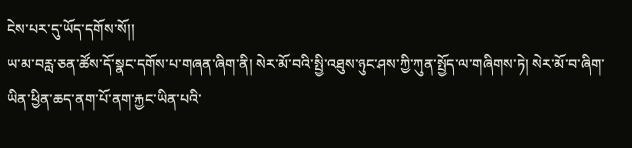ངེས་པར་དུ་ཡོད་དགོས་སོ།།
ཡ་མ་བརླ་ཅན་ཚོས་དོ་སྣང་དགོས་པ་གཞན་ཞིག་ནི། སེར་མོ་བའི་སྤྱི་འཐུས་ཉུང་ཤས་ཀྱི་ཀུན་སྤྱོད་ལ་གཞིགས་ཏེ། སེར་མོ་བ་ཞིག་ཡིན་ཕྱིན་ཆད་ནག་པོ་ནག་རྐྱང་ཡིན་པའི་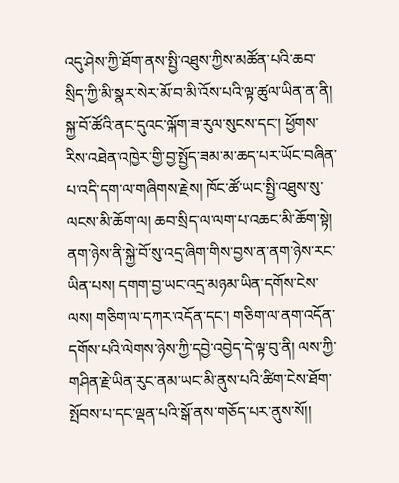འདུ་ཤེས་ཀྱི་ཐོག་ནས་སྤྱི་འཐུས་ཀྱིས་མཚོན་པའི་ཆབ་སྲིད་ཀྱི་མི་སྣར་སེར་མོ་བ་མི་འོས་པའི་ལྟ་ཚུལ་ཡིན་ན་ནི། སྐྱ་བོ་ཚོའི་ནང་དུའང་ལྐོག་ཟ་རུལ་སུངས་དང་། ཕྱོགས་རིས་འཐེན་འཁྱེར་གྱི་བྱ་སྤྱོད་ཟམ་མ་ཆད་པར་ཡོང་བཞིན་པ་འདི་དག་ལ་གཞིགས་རྗེས། ཁོང་ཚོ་ཡང་སྤྱི་འཐུས་སུ་ལངས་མི་ཆོག་ལ། ཆབ་སྲིད་ལ་ལག་པ་འཆང་མི་ཆོག་སྟེ། ནག་ཉེས་ནི་སྐྱེ་བོ་སུ་འདྲ་ཞིག་གིས་བྱས་ན་ནག་ཉེས་རང་ཡིན་པས། དགག་བྱ་ཡང་འདྲ་མཉམ་ཡིན་དགོས་ངེས་ལས། གཅིག་ལ་དཀར་འདོན་དང་། གཅིག་ལ་ནག་འདོན་དགོས་པའི་ལེགས་ཉེས་ཀྱི་དབྱེ་འབྱེད་དེ་ལྟ་བུ་ནི། ལས་ཀྱི་གཤིན་རྗེ་ཡིན་རུང་ནམ་ཡང་མི་ནུས་པའི་ཚིག་ངེས་ཐོག་སྤོབས་པ་དང་ལྡན་པའི་སྒོ་ནས་གཅོད་པར་ནུས་སོ།།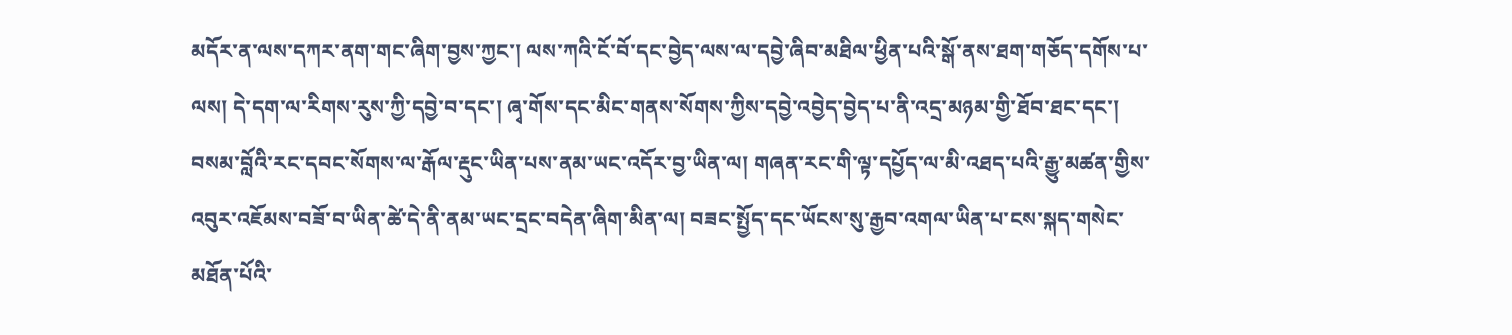མདོར་ན་ལས་དཀར་ནག་གང་ཞིག་བྱས་ཀྱང་། ལས་ཀའི་ངོ་བོ་དང་བྱེད་ལས་ལ་དབྱེ་ཞིབ་མཐིལ་ཕྱིན་པའི་སྒོ་ནས་ཐག་གཅོད་དགོས་པ་ལས། དེ་དག་ལ་རིགས་རུས་ཀྱི་དབྱེ་བ་དང་། ཞྭ་གོས་དང་མིང་གནས་སོགས་ཀྱིས་དབྱེ་འབྱེད་བྱེད་པ་ནི་འདྲ་མཉམ་གྱི་ཐོབ་ཐང་དང་། བསམ་བློའི་རང་དབང་སོགས་ལ་རྒོལ་རྡུང་ཡིན་པས་ནམ་ཡང་འདོར་བྱ་ཡིན་ལ། གཞན་རང་གི་ལྟ་དཔྱོད་ལ་མི་འཐད་པའི་རྒྱུ་མཚན་གྱིས་འབུར་འཇོམས་བཟོ་བ་ཡིན་ཚེ་དེ་ནི་ནམ་ཡང་དྲང་བདེན་ཞིག་མིན་ལ། བཟང་སྤྱོད་དང་ཡོངས་སུ་རྒྱབ་འགལ་ཡིན་པ་ངས་སྐད་གསེང་མཐོན་པོའི་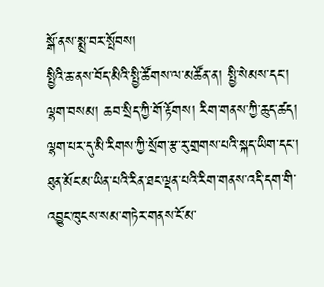སྒོ་ནས་སྨྲ་བར་སྤོབས།
སྤྱིའི་ཆ་ནས་བོད་མིའི་སྤྱི་ཚོགས་ལ་མཚོན་ན། སྤྱི་སེམས་དང་། ལྷག་བསམ། ཆབ་སྲིད་ཀྱི་གོ་རྟོགས། རིག་གནས་ཀྱི་ཆུད་ཚད། ལྷག་པར་དུ་མི་རིགས་ཀྱི་སྲོག་རྩ་རུ་གྲགས་པའི་སྐད་ཡིག་དང་། ཐུན་མོང་མ་ཡིན་པའི་རིན་ཐང་ལྡན་པའི་རིག་གནས་འདི་དག་གི་འབྱུང་ཁུངས་སམ་གཏེར་གནས་ངོ་མ་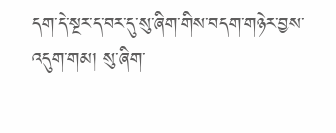དག་དེ་སྔར་ད་བར་དུ་སུ་ཞིག་གིས་བདག་གཉེར་བྱས་འདུག་གམ། སུ་ཞིག་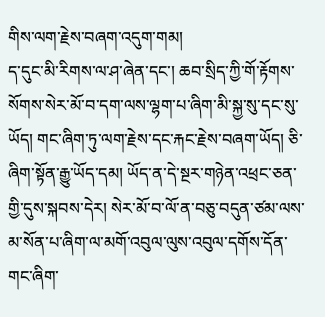གིས་ལག་རྗེས་བཞག་འདུག་གམ།
ད་དུང་མི་རིགས་ལ་ཤ་ཞེན་དང་། ཆབ་སྲིད་ཀྱི་གོ་རྟོགས་སོགས་སེར་མོ་བ་དག་ལས་ལྷག་པ་ཞིག་མི་སྐྱ་སུ་དང་སུ་ཡོད། གང་ཞིག་ཏུ་ལག་རྗེས་དང་རྐང་རྗེས་བཞག་ཡོད། ཅི་ཞིག་སྟོན་རྒྱུ་ཡོད་དམ། ཡོད་ན་དེ་སྔར་གཉེན་འཕྲང་ཅན་གྱི་དུས་སྐབས་དེར། སེར་མོ་བ་ལོ་ན་བཅུ་བདུན་ཙམ་ལས་མ་སོན་པ་ཞིག་ལ་མགོ་འབུལ་ལུས་འབུལ་དགོས་དོན་གང་ཞིག་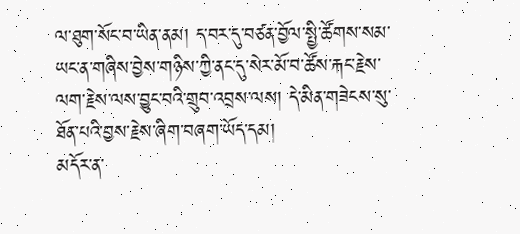ལ་ཐུག་སོང་བ་ཡིན་ནམ། ད་བར་དུ་བཙན་བྱོལ་སྤྱི་ཚོགས་སམ་ཡང་ན་གཞིས་བྱེས་གཉིས་ཀྱི་ནང་དུ་སེར་མོ་བ་ཚོས་རྐང་རྗེས་ལག་རྗེས་ལས་བྱུང་བའི་གྲུབ་འབྲས་ལས། དེ་མིན་གཟེངས་སུ་ཐོན་པའི་བྱས་རྗེས་ཞིག་བཞག་ཡོད་དམ།
མདོར་ན་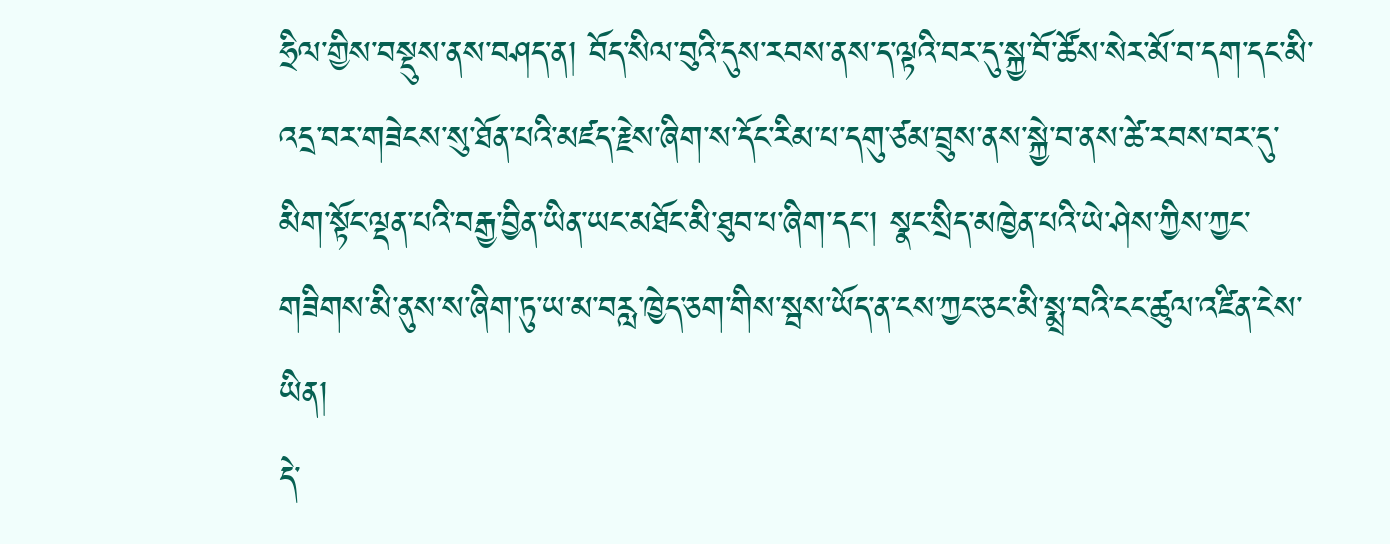ཧྲིལ་གྱིས་བསྡུས་ནས་བཤད་ན། བོད་སིལ་བུའི་དུས་རབས་ནས་ད་ལྟའི་བར་དུ་སྐྱ་བོ་ཚོས་སེར་མོ་བ་དག་དང་མི་འདྲ་བར་གཟེངས་སུ་ཐོན་པའི་མཛད་རྗེས་ཞིག་ས་དོང་རིམ་པ་དགུ་ཙམ་བྲུས་ནས་སྐྱེ་བ་ནས་ཚེ་རབས་བར་དུ་མིག་སྟོང་ལྡན་པའི་བརྒྱ་བྱིན་ཡིན་ཡང་མཐོང་མི་ཐུབ་པ་ཞིག་དང་། སྣང་སྲིད་མཁྱེན་པའི་ཡེ་ཤེས་ཀྱིས་ཀྱང་གཟིགས་མི་ནུས་ས་ཞིག་ཏུ་ཡ་མ་བརླ་ཁྱེད་ཅག་གིས་སྦས་ཡོད་ན་ངས་ཀྱང་ཅང་མི་སྨྲ་བའི་ངང་ཚུལ་འཛིན་ངེས་ཡིན།
དེ་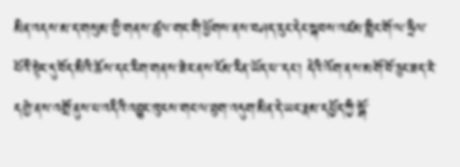མིན་འདས་མ་ད་གསུམ་གྱི་གནས་ཚུལ་གང་གི་ཕྱོགས་ནས་བཤད་རུང་དེང་སྐབས་འཛམ་གླིང་གོ་ལ་ཧྲིལ་པོའི་སྟེང་དུ་བོད་མིའི་ཆོས་དང་རིག་གནས་ཟེར་ནས་ངོམ་རིན་ཡོད་པ་་དང་། དེའི་འོག་ནས་མགོ་བོ་ཅུང་ཟད་རེ་དགྱེ་ནས་འགྲོ་ནུས་པ་འདིའི་འབྱུང་ཁུངས་གང་ལ་ཐུག་འདུག་མིན་དེ་ཡང་རྣམ་དཔྱོད་ཀྱི་སྒོ་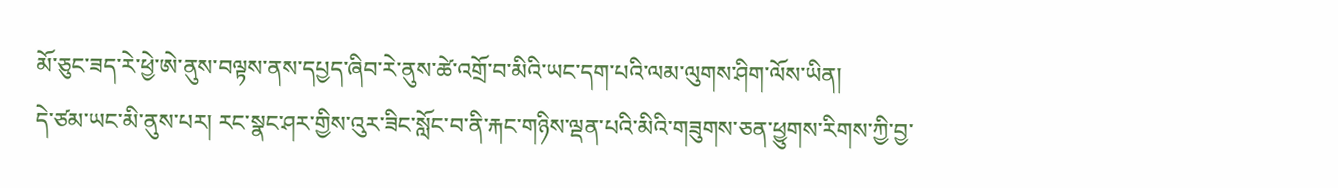མོ་ཅུང་ཟད་རེ་ཕྱེ་ཨེ་ནུས་བལྟས་ནས་དཔྱད་ཞིབ་རེ་ནུས་ཚེ་འགྲོ་བ་མིའི་ཡང་དག་པའི་ལམ་ལུགས་ཤིག་ལོས་ཡིན།
དེ་ཙམ་ཡང་མི་ནུས་པར། རང་སྣང་ཤར་གྱིས་འུར་ཟིང་སློང་བ་ནི་རྐང་གཉིས་ལྡན་པའི་མིའི་གཟུགས་ཅན་ཕྱུགས་རིགས་ཀྱི་བྱ་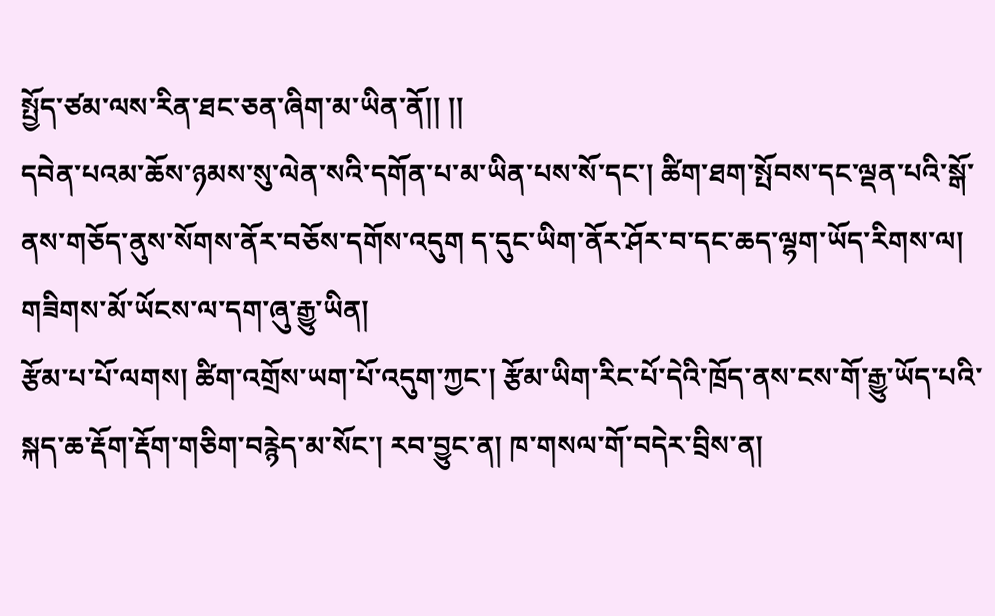སྤྱོད་ཙམ་ལས་རིན་ཐང་ཅན་ཞིག་མ་ཡིན་ནོ།། །།
དབེན་པའམ་ཆོས་ཉམས་སུ་ལེན་སའི་དགོན་པ་མ་ཡིན་པས་སོ་དང་། ཚིག་ཐག་སྤོབས་དང་ལྡན་པའི་སྒོ་ནས་གཅོད་ནུས་སོགས་ནོར་བཅོས་དགོས་འདུག ད་དུང་ཡིག་ནོར་ཤོར་བ་དང་ཆད་ལྷག་ཡོད་རིགས་ལ། གཟིགས་མོ་ཡོངས་ལ་དག་ཞུ་རྒྱུ་ཡིན།
རྩོམ་པ་པོ་ལགས། ཚིག་འགྲོས་ཡག་པོ་འདུག་ཀྱང་། རྩོམ་ཡིག་རིང་པོ་དེའི་ཁྲོད་ནས་ངས་གོ་རྒྱུ་ཡོད་པའི་སྐད་ཆ་རྡོག་རྡོག་གཅིག་བརྙེད་མ་སོང་། རབ་བྱུང་ན། ཁ་གསལ་གོ་བདེར་བྲིས་ན།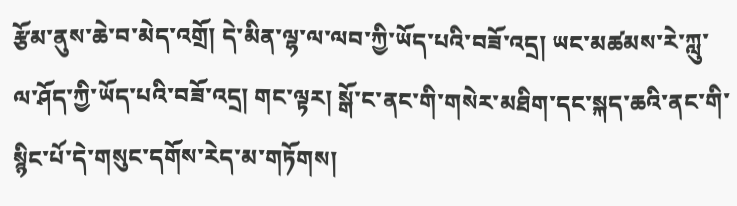རྩོམ་ནུས་ཆེ་བ་མེད་འགྲོ། དེ་མིན་ལྷ་ལ་ལབ་ཀྱི་ཡོད་པའི་བཟོ་འདྲ། ཡང་མཚམས་རེ་ཀླུ་ལ་ཤོད་ཀྱི་ཡོད་པའི་བཟོ་འདྲ། གང་ལྟར། སྒོ་ང་ནང་གི་གསེར་མཐིག་དང་སྐད་ཆའི་ནང་གི་སྙིང་པོ་དེ་གསུང་དགོས་རེད་མ་གཏོགས།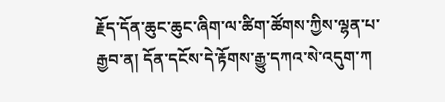རྗོད་དོན་ཆུང་ཆུང་ཞིག་ལ་ཚིག་ཚོགས་ཀྱིས་ལྷན་པ་རྒྱབ་ན། དོན་དངོས་དེ་རྟོགས་རྒྱུ་དཀའ་སེ་འདུག་ཀ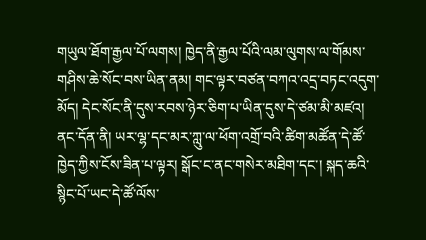གཡུལ་ཐོག་རྒྱལ་པོ་ལགས། ཁྱེད་ནི་རྒྱལ་པོའི་ལམ་ལུགས་ལ་གོམས་གཤིས་ཆེ་སོང་བས་ཡིན་ནམ། གང་ལྟར་བཙན་བཀའ་འདྲ་བཏང་འདུག་མོད། དེང་སོང་ནི་དུས་རབས་ཉེར་ཅིག་པ་ཡིན་དུས་དེ་ཙམ་མི་མཛའ། ནང་དོན་ནི། ཡར་ལྷ་དང་མར་ཀླུ་ལ་ཕོག་འགྲོ་བའི་ཚིག་མཚོན་དེ་ཚོ་ཁྱེད་ཀྱིས་ངོས་ཟིན་པ་ལྟར། སྒོང་ང་ནང་གསེར་མཐིག་དང་། སྐད་ཆའི་སྙིང་པོ་ཡང་དེ་ཚོ་ལོས་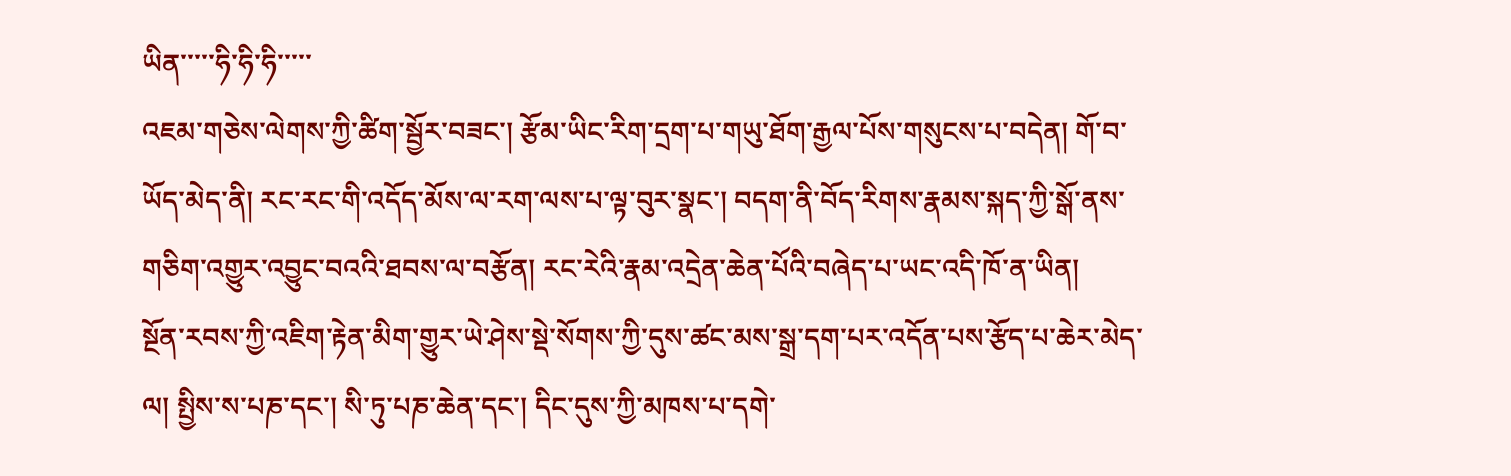ཡིན་་་་་ཧི་ཧི་ཧི་་་་་
འཇམ་གཅེས་ལེགས་ཀྱི་ཚིག་སྦྱོར་བཟང་། རྩོམ་ཡིང་རིག་དྲག་པ་གཡུ་ཐོག་རྒྱལ་པོས་གསུངས་པ་བདེན། གོ་བ་ཡོད་མེད་ནི། རང་རང་གི་འདོད་མོས་ལ་རག་ལས་པ་ལྟ་བུར་སྣང་། བདག་ནི་བོད་རིགས་རྣམས་སྐད་ཀྱི་སྒོ་ནས་གཅིག་འགྱུར་འབྱུང་བའའི་ཐབས་ལ་བརྩོན། རང་རེའི་རྣམ་འདྲེན་ཆེན་པོའི་བཞེད་པ་ཡང་འདི་ཁོ་ན་ཡིན།
སྔོན་རབས་ཀྱི་འཇིག་རྟེན་མིག་གྱུར་ཡེ་ཤེས་སྡེ་སོགས་ཀྱི་དུས་ཚང་མས་སྒྲ་དག་པར་འདོན་པས་རྩོད་པ་ཆེར་མེད་ལ། སྤྱིས་ས་པཎ་དང་། སི་ཏུ་པཎ་ཆེན་དང་། དིང་དུས་ཀྱི་མཁས་པ་དགེ་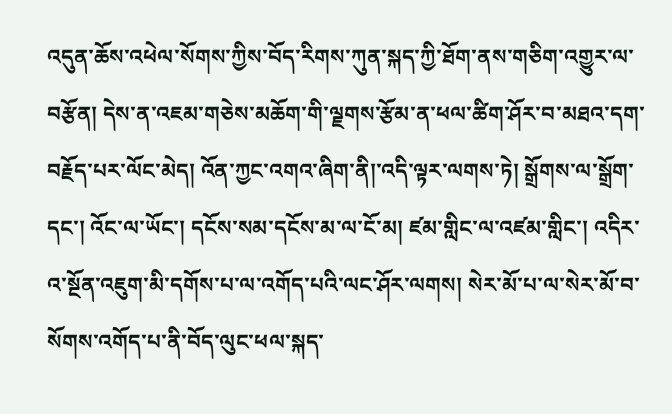འདུན་ཆོས་འཕེལ་སོགས་ཀྱིས་བོད་རིགས་ཀུན་སྐད་ཀྱི་ཐོག་ནས་གཅིག་འགྱུར་ལ་བརྩོན། དེས་ན་འཇམ་གཅེས་མཆོག་གི་ལྗགས་རྩོམ་ན་ཕལ་ཚིག་ཤོར་བ་མཐའ་དག་བརྗོད་པར་ལོང་མེད། འོན་ཀྱང་འགའ་ཞིག་ནི།་འདི་ལྟར་ལགས་ཏེ། སྒྲོགས་ལ་སྒྲོག་དང་། འོང་ལ་ཡོང་། དངོས་སམ་དངོས་མ་ལ་ངོ་མ། ཛམ་གླིང་ལ་འཛམ་གླིང་། འདིར་འ་སྔོན་འཇུག་མི་དགོས་པ་ལ་འགོད་པའི་ལང་ཤོར་ལགས། སེར་མོ་པ་ལ་སེར་མོ་བ་སོགས་འགོད་པ་ནི་བོད་ལུང་ཕལ་སྐད་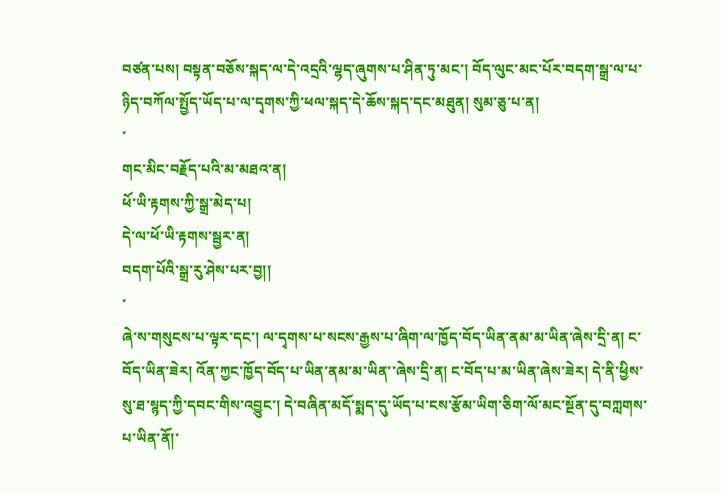བཙན་པས། བསྟན་བཅོས་སྐད་ལ་དེ་འདྲའི་ལྷད་ཞུགས་པ་ཤིན་ཏུ་མང་། བོད་ལུང་མང་པོར་བདག་སྒྲ་ལ་པ་ཉིད་བཀོལ་སྤྱོད་ཡོད་པ་ལ་དྭགས་ཀྱི་ཕལ་སྐད་དེ་ཆོས་སྐད་དང་མཐུན། སུམ་ཅུ་པ་ན།
་
གང་མིང་བརྗོད་པའི་མ་མཐའ་ན།
ཕོ་ཡི་རྟགས་ཀྱི་སྒྲ་མེད་པ།
དེ་ལ་ཕོ་ཡི་རྟགས་སྦྱར་ན།
བདག་པོའི་སྒྲ་རུ་ཤེས་པར་བྱ།།
་
ཞེ་ས་གསུངས་པ་ལྟར་དང་། ལ་དྭགས་པ་སངས་རྒྱས་པ་ཞིག་ལ་ཁྱོད་བོད་ཡིན་ནམ་མ་ཡིན་ཞེས་དྲི་ན། ང་བོད་ཡིན་ཟེར། འོན་ཀྱང་ཁྱོད་བོད་པ་ཡིན་ནམ་མ་ཡིན་་ཞེས་དྲི་ན། ང་བོད་པ་མ་ཡིན་ཞེས་ཟེར། དེ་ནི་ཕྱིས་སུ་ཐ་སྙད་ཀྱི་དབང་གིས་འབྱུང་། དེ་བཞིན་མདོ་སྨད་དུ་ཡོད་པ་ངས་རྩོམ་ཡིག་ཅིག་ལོ་མང་སྔོན་དུ་བཀླགས་པ་ཡིན་ནོ།་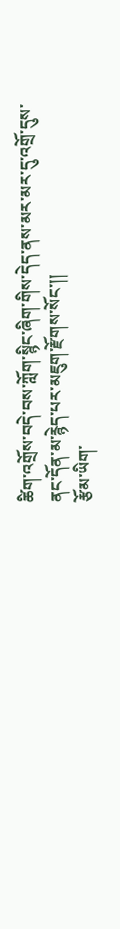ཚིག་འགྲོས་བདེ་བས་ཀློག་སྙིང་ཞིག་གིས་དེད་ནས་མར་མར་དུ་འགྲོ་དུས་ནང་དོན་མ་རྙེད་པར་མཇུག་རྫོགས་སོང་།།
རྩོམ་ཡིག་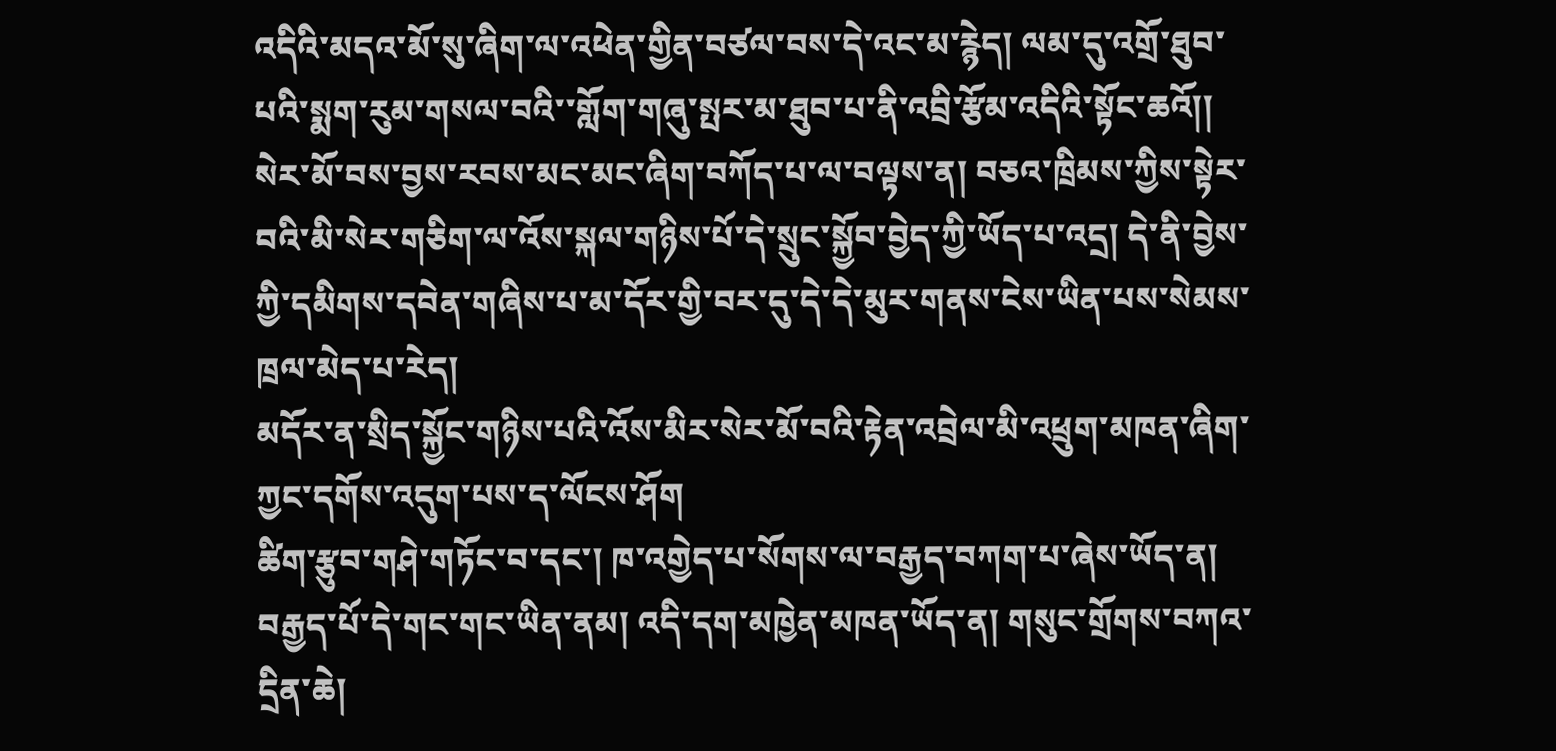འདིའི་མདའ་མོ་སུ་ཞིག་ལ་འཕེན་གྱིན་བཙལ་བས་དེ་འང་མ་རྙེད། ལམ་དུ་འགྲོ་ཐུབ་པའི་སྨག་རུམ་གསལ་བའི་་གློག་གཞུ་སྤར་མ་ཐུབ་པ་ནི་འབྲི་རྩོམ་འདིའི་སྟོང་ཆའོ།།
སེར་མོ་བས་བྱས་རབས་མང་མང་ཞིག་བཀོད་པ་ལ་བལྟས་ན། བཅའ་ཁྲིམས་ཀྱིས་སྟེར་བའི་མི་སེར་གཅིག་ལ་འོས་སྐལ་གཉིས་པོ་དེ་སྲུང་སྐྱོབ་བྱེད་ཀྱི་ཡོད་པ་འདྲ། དེ་ནི་བྱེས་ཀྱི་དམིགས་དབེན་གཞིས་པ་མ་དོར་གྱི་བར་དུ་དེ་དེ་མུར་གནས་ངེས་ཡིན་པས་སེམས་ཁྲལ་མེད་པ་རེད།
མདོར་ན་སྲིད་སྐྱོང་གཉིས་པའི་འོས་མིར་སེར་མོ་བའི་རྟེན་འབྲེལ་མི་འཕྲུག་མཁན་ཞིག་ཀྱང་དགོས་འདུག་པས་ད་ལོངས་ཤོག
ཚིག་རྩུབ་གཤེ་གཏོང་བ་དང་། ཁ་འགྱེད་པ་སོགས་ལ་བརྒྱད་བཀག་པ་ཞེས་ཡོད་ན། བརྒྱད་པོ་དེ་གང་གང་ཡིན་ནམ། འདི་དག་མཁྱེན་མཁན་ཡོད་ན། གསུང་གྲོགས་བཀའ་དྲིན་ཆེ།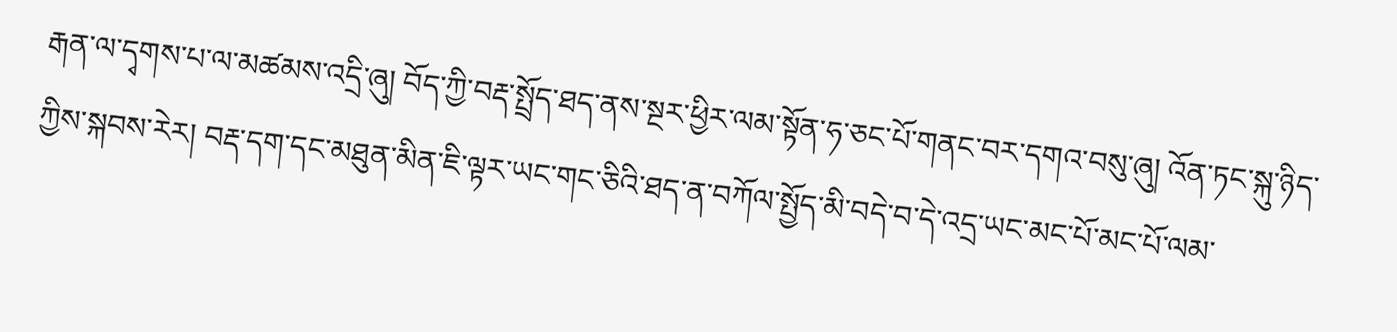རྒན་ལ་དྭགས་པ་ལ་མཚམས་འདྲི་ཞུ། བོད་ཀྱི་བརྡ་སྤྲོད་ཐད་ནས་སྔར་ཕྱིར་ལམ་སྟོན་ཧ་ཅང་པོ་གནང་བར་དགའ་བསུ་ཞུ། འོན་ཏང་སྐུ་ཉིད་ཀྱིས་སྐབས་རེར། བརྡ་དག་དང་མཐུན་མིན་ཇི་ལྟར་ཡང་གང་ཅིའི་ཐད་ན་བཀོལ་སྤྱོད་མི་བདེ་བ་དེ་འདྲ་ཡང་མང་པོ་མང་པོ་ལམ་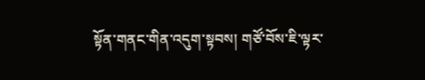སྟོན་གནང་གིན་འདུག་སྟབས། གཙོ་བོས་ཇི་ལྟར་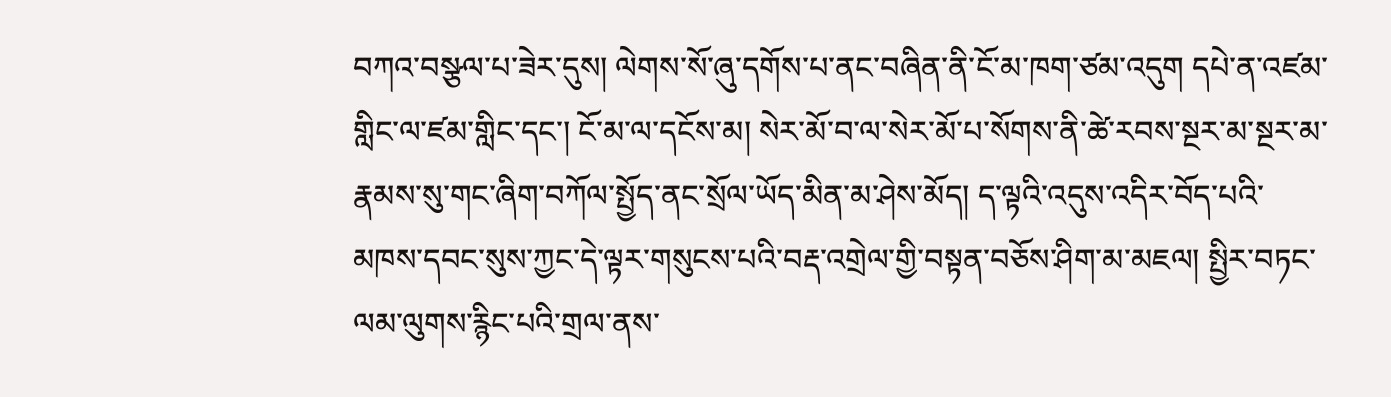བཀའ་བསྩལ་པ་ཟེར་དུས། ལེགས་སོ་ཞུ་དགོས་པ་ནང་བཞིན་ནི་ངོ་མ་ཁག་ཙམ་འདུག དཔེ་ན་འཛམ་གླིང་ལ་ཛམ་གླིང་དང་། ངོ་མ་ལ་དངོས་མ། སེར་མོ་བ་ལ་སེར་མོ་པ་སོགས་ནི་ཚེ་རབས་སྔར་མ་སྔར་མ་རྣམས་སུ་གང་ཞིག་བཀོལ་སྤྱོད་ནང་སྲོལ་ཡོད་མིན་མ་ཤེས་མོད། ད་ལྟའི་འདུས་འདིར་བོད་པའི་མཁས་དབང་སུས་ཀྱང་དེ་ལྟར་གསུངས་པའི་བརྡ་འགྲེལ་གྱི་བསྟན་བཅོས་ཤིག་མ་མཇལ། སྤྱིར་བཏང་ལམ་ལུགས་རྙིང་པའི་གྲལ་ནས་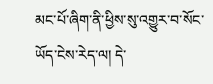མང་པོ་ཞིག་ནི་ཕྱིས་སུ་འགྱུར་བ་སོང་ཡོད་ངེས་རེད་ལ། དེ་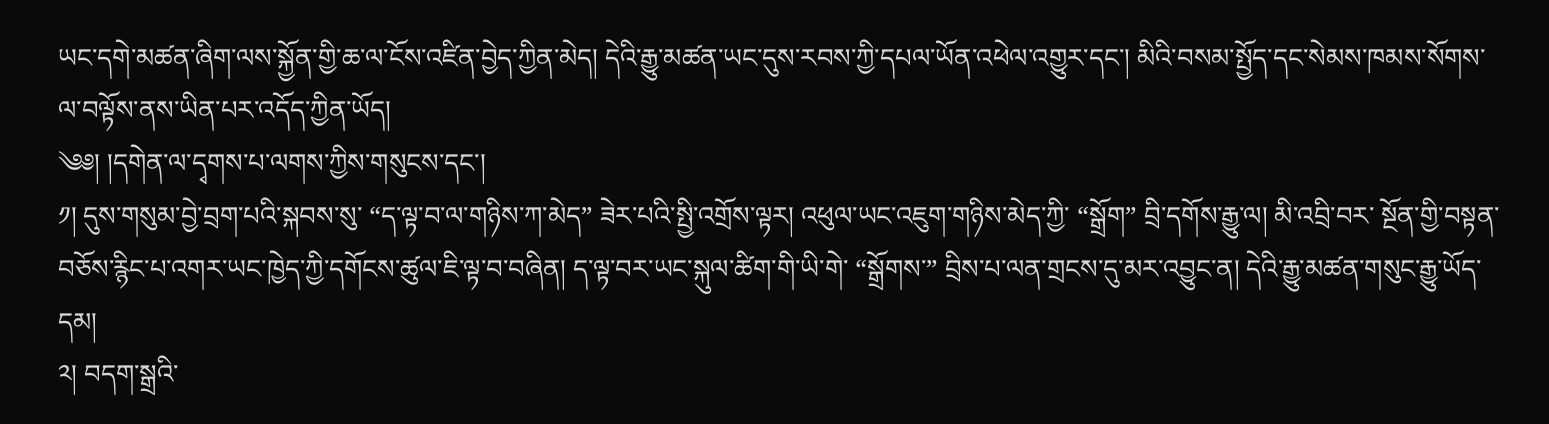ཡང་དགེ་མཚན་ཞིག་ལས་སྐྱོན་གྱི་ཆ་ལ་ངོས་འཛིན་བྱེད་ཀྱིན་མེད། དེའི་རྒྱུ་མཚན་ཡང་དུས་རབས་ཀྱི་དཔལ་ཡོན་འཕེལ་འགྱུར་དང་། མིའི་བསམ་སྤྱོད་དང་སེམས་ཁམས་སོགས་ལ་བལྟོས་ནས་ཡིན་པར་འདོད་ཀྱིན་ཡོད།
༄༅། །དགེན་ལ་དྭགས་པ་ལགས་ཀྱིས་གསུངས་དང་།
༡། དུས་གསུམ་བྱེ་བྲག་པའི་སྐབས་སུ་ “ད་ལྟ་བ་ལ་གཉིས་ཀ་མེད” ཟེར་པའི་སྤྱི་འགྲོས་ལྟར། འཕུལ་ཡང་འཇུག་གཉིས་མེད་ཀྱི་ “སྒྲོག” བྲི་དགོས་རྒྱུ་ལ། མི་འབྲི་བར་ སྔོན་གྱི་བསྟན་བཅོས་རྙིང་པ་འགར་ཡང་ཁྱེད་ཀྱི་དགོངས་ཚུལ་ཇི་ལྟ་བ་བཞིན། ད་ལྟ་བར་ཡང་སྐུལ་ཚིག་གི་ཡི་གེ་ “སྒྲོགས་” བྲིས་པ་ལན་གྲངས་དུ་མར་འབྱུང་ན། དེའི་རྒྱུ་མཚན་གསུང་རྒྱུ་ཡོད་དམ།
༢། བདག་སྒྲའི་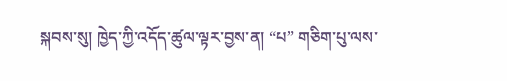སྐབས་སུ། ཁྱེད་ཀྱི་འདོད་ཚུལ་ལྟར་བྱས་ན། “པ” གཅིག་པུ་ལས་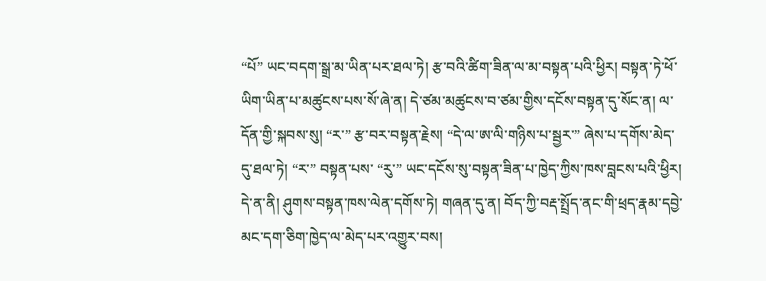“པོ” ཡང་བདག་སྒྲ་མ་ཡིན་པར་ཐལ་ཏེ། རྩ་བའི་ཚིག་ཟིན་ལ་མ་བསྟན་པའི་ཕྱིར། བསྟན་ཏེ་ཕོ་ཡིག་ཡིན་པ་མཚུངས་པས་སོ་ཞེ་ན། དེ་ཙམ་མཚུངས་བ་ཙམ་གྱིས་དངོས་བསྟན་དུ་སོང་ན། ལ་དོན་གྱི་སྐབས་སུ། “ར་” རྩ་བར་བསྟན་རྗེས། “དེ་ལ་ཨ་ལི་གཉིས་པ་སྦྱར་” ཞེས་པ་དགོས་མེད་དུ་ཐལ་ཏེ། “ར་” བསྟན་པས་ “རུ་” ཡང་དངོས་སུ་བསྟན་ཟིན་པ་ཁྱེད་ཀྱིས་ཁས་བླངས་པའི་ཕྱིར།
དེ་ན་ནི། ཤུགས་བསྟན་ཁས་ལེན་དགོས་ཏེ། གཞན་དུ་ན། བོད་ཀྱི་བརྡ་སྤྲོད་ནང་གི་ཕྲད་རྣམ་དབྱེ་མང་དག་ཅིག་ཁྱེད་ལ་མེད་པར་འགྱུར་བས།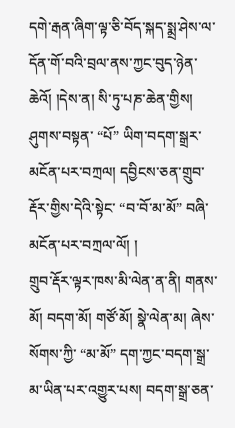དགེ་རྒན་ཞིག་ལྟ་ཅི་བོད་སྐད་སྨྲ་ཤེས་ལ་དོན་གོ་བའི་བྲལ་ནས་ཀྱང་བུད་ཉེན་ཆེའོ། །དེས་ན། སི་ཏུ་པཎ་ཆེན་གྱིས། ཤུགས་བསྟན་ “པོ” ཡིག་བདག་སྒྲར་མངོན་པར་བཀྲལ། དབྱིངས་ཅན་གྲུབ་རྡོར་གྱིས་དེའི་སྟེང་ “བ་བོ་མ་མོ” བཞི་མངོན་པར་བཀྲལ་ལོ། །
གྲུབ་རྡོར་ལྟར་ཁས་མི་ལེན་ན་ནི། གནས་མོ། བདག་མོ། གཙོ་མོ། སྣེ་ལེན་མ། ཞེས་སོགས་ཀྱི་ “མ་མོ” དག་ཀྱང་བདག་སྒྲ་མ་ཡིན་པར་འགྱུར་པས། བདག་སྒྲ་ཅན་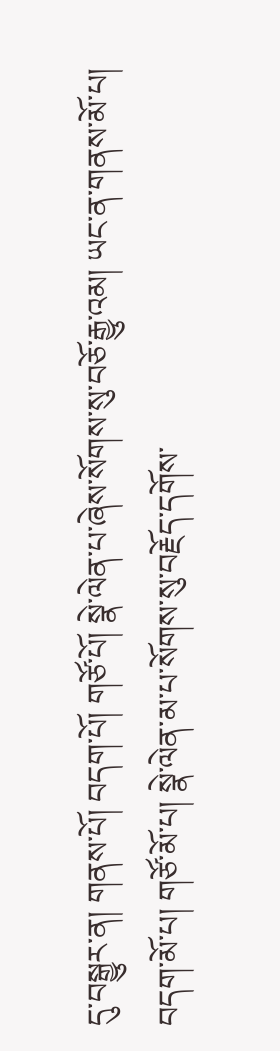དུ་བསྒྱུར་ན། གནས་པོ། བདག་པོ། གཙོ་པོ། སྣེ་ལེན་པ་ཞེས་སོགས་སུ་བཅོ་རྒྱུ་འམ། ཡང་ན་གནས་མོ་པ། བདག་མོ་པ། གཙོ་མོ་པ། སྣེ་ལེན་མ་པ་སོགས་སུ་བརྗོད་དགོས་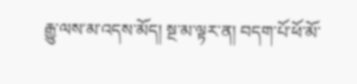རྒྱུ་ལས་མ་འདས་མོད། སྔ་མ་ལྟར་ན། བདག་པོ་ཕོ་མོ་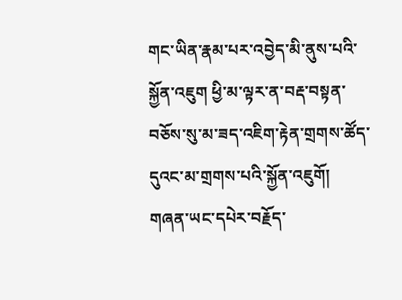གང་ཡིན་རྣམ་པར་འབྱེད་མི་ནུས་པའི་སྐྱོན་འཇུག ཕྱི་མ་ལྟར་ན་བརྡ་བསྟན་བཅོས་སུ་མ་ཟད་འཇིག་རྟེན་གྲགས་ཚོད་དུའང་མ་གྲགས་པའི་སྐྱོན་འཇུགོ།
གཞན་ཡང་དཔེར་བརྗོད་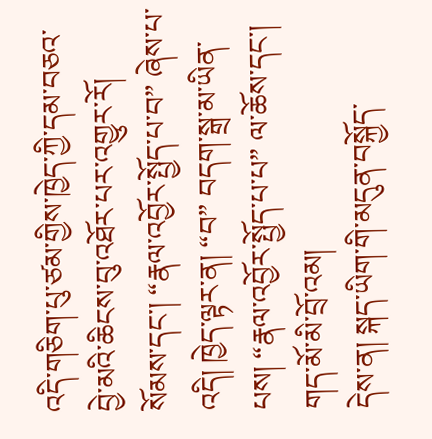འདི་གཅིག་པུ་ཙམ་གྱིས་ཁྱེད་ཀྱི་དམ་བཅའ་བྱེ་མའི་ཆིངས་བུ་འཐོར་པར་འགྱུར་རོ། སོམས་དང་། “རྣལ་འབྱོར་སྤྱོད་པ་བ” ཞེས་པ་འདི། ཁྱེད་ལྟར་ན། “བ” བདག་སྒྲ་མ་ཡིན་པས། “རྣལ་འབྱོར་སྤྱོད་པ་པ” ལ་ཆོས་དང་། གད་མོ་མི་བྲོ་འམ།
དེས་ན། སྐད་ཡིག་གི་མདུན་བསྐྱོད་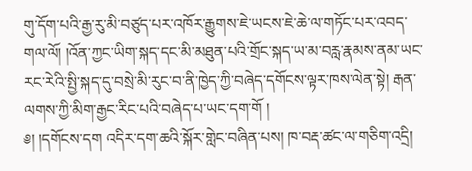གུ་དོག་པའི་རྒྱ་རུ་མི་བཙུད་པར་འཁོར་རྒྱུགས་ཇེ་ཡངས་ཇེ་ཆེ་ལ་གཏོང་པར་འབད་གལ་ལོ། །འོན་ཀྱང་ཡིག་སྐད་དང་མི་མཐུན་པའི་གྲོང་སྐད་ཡ་མ་བརླ་རྣམས་ནམ་ཡང་རང་རེའི་སྤྱི་སྐད་དུ་བསྲེ་མི་རུང་བ་ནི་ཁྱེད་ཀྱི་བཞེད་དགོངས་ལྟར་ཁས་ལེན་སྟེ། རྒན་ལགས་ཀྱི་མིག་རྒྱང་རིང་པའི་བཞེད་པ་ཡང་དག་གོ །
༅། །དགོངས་དག འདིར་དག་ཆའི་སྐོར་གླེང་བཞིན་པས། ཁ་བརྡ་ཚང་ལ་གཅིག་འདྲི།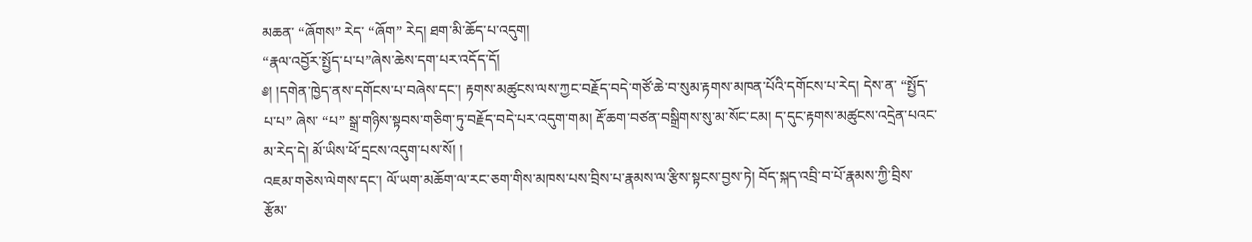མཆན་ “ཞོགས” རེད་ “ཞོག” རེད། ཐག་མི་ཆོད་པ་འདུག།
“རྣལ་འབྱོར་སྤྱོད་པ་པ”ཞེས་ཆེས་དག་པར་འདོད་དོ།
༅། །དགེན་ཁྱེད་ནས་དགོངས་པ་བཞེས་དང་། རྟགས་མཚུངས་ལས་ཀྱང་བརྗོད་བདེ་གཙོ་ཆེ་བ་སུམ་རྟགས་མཁན་པོའི་དགོངས་པ་རེད། དེས་ན་ “སྤྱོད་པ་པ” ཞེས་ “པ” སྒྲ་གཉིས་སྟབས་གཅིག་ཏུ་བརྗོད་བདེ་པར་འདུག་གམ། རྡོ་ཆག་བཙན་བསྒྲིགས་སུ་མ་སོང་ངམ། ད་དུང་རྟགས་མཚུངས་འདྲེན་པའང་མ་རེད་དེ། མོ་ཡིས་ཕོ་དྲངས་འདུག་པས་སོ། །
འཇམ་གཅེས་ལེགས་དང་། ལོ་ཡག་མཆོག་ལ་རང་ཅག་གིས་མཁས་པས་བྲིས་པ་རྣམས་ལ་རྩིས་སྟངས་བྱས་ཏེ། བོད་སྐད་འབྲི་བ་པོ་རྣམས་ཀྱི་བྲིས་རྩོམ་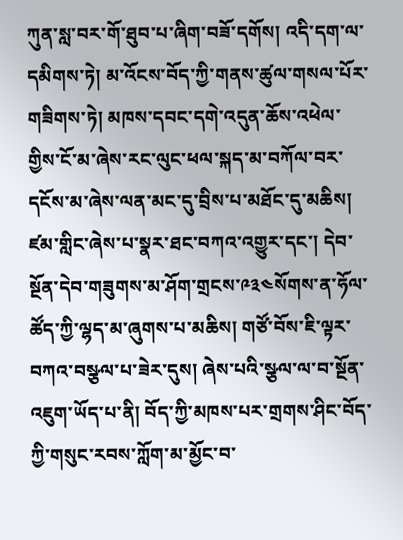ཀུན་སླ་བར་གོ་ཐུབ་པ་ཞིག་བཟོ་དགོས། འདི་དག་ལ་དམིགས་ཏེ། མ་འོངས་བོད་ཀྱི་གནས་ཚུལ་གསལ་པོར་གཟིགས་ཏེ། མཁས་དབང་དགེ་འདུན་ཆོས་འཕེལ་གྱིས་ངོ་མ་ཞེས་རང་ལུང་ཕལ་སྐད་མ་བཀོལ་བར་དངོས་མ་ཞེས་ལན་མང་དུ་བྲིས་པ་མཐོང་དུ་མཆིས། ཛམ་གླིང་ཞེས་པ་སྣར་ཐང་བཀའ་འགྱུར་དང་། དེབ་སྔོན་དེབ་གཟུགས་མ་ཤོག་གྲངས་༩༣༤སོགས་ན་ཧོལ་ཚོད་ཀྱི་ལྷད་མ་ཞུགས་པ་མཆིས། གཙོ་བོས་ཇི་ལྟར་བཀའ་བསྩལ་པ་ཟེར་དུས། ཞེས་པའི་སྩལ་ལ་བ་སྔོན་འཇུག་ཡོད་པ་ནི། བོད་ཀྱི་མཁས་པར་གྲགས་ཤིང་བོད་ཀྱི་གསུང་རབས་ཀློག་མ་མྱོང་བ་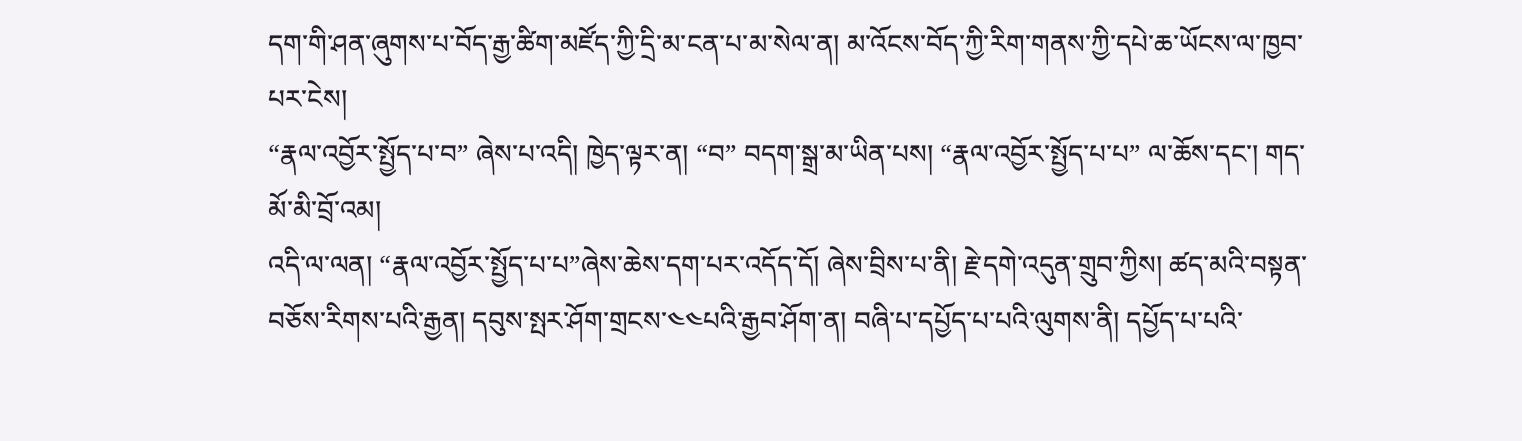དག་གི་ཤན་ཞུགས་པ་བོད་རྒྱ་ཚིག་མཛོད་ཀྱི་དྲི་མ་ངན་པ་མ་སེལ་ན། མ་འོངས་བོད་ཀྱི་རིག་གནས་ཀྱི་དཔེ་ཆ་ཡོངས་ལ་ཁྱབ་པར་ངེས།
“རྣལ་འབྱོར་སྤྱོད་པ་བ” ཞེས་པ་འདི། ཁྱེད་ལྟར་ན། “བ” བདག་སྒྲ་མ་ཡིན་པས། “རྣལ་འབྱོར་སྤྱོད་པ་པ” ལ་ཆོས་དང་། གད་མོ་མི་བྲོ་འམ།
འདི་ལ་ལན། “རྣལ་འབྱོར་སྤྱོད་པ་པ”ཞེས་ཆེས་དག་པར་འདོད་དོ། ཞེས་བྲིས་པ་ནི། རྗེ་དགེ་འདུན་གྲུབ་ཀྱིས། ཚད་མའི་བསྟན་བཅོས་རིགས་པའི་རྒྱན། དབུས་སྤར་ཤོག་གྲངས་༤༤པའི་རྒྱབ་ཤོག་ན། བཞི་པ་དཔྱོད་པ་པའི་ལུགས་ནི། དཔྱོད་པ་པའི་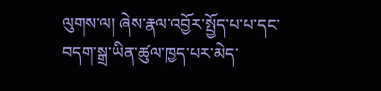ལུགས་ལ། ཞེས་རྣལ་འབྱོར་སྤྱོད་པ་པ་དང་བདག་སྒྲ་ཡིན་ཚུལ་ཁྱད་པར་མེད་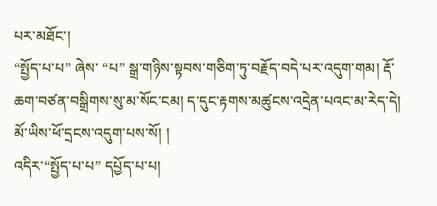པར་མཐོང་།
“སྤྱོད་པ་པ” ཞེས་ “པ” སྒྲ་གཉིས་སྟབས་གཅིག་ཏུ་བརྗོད་བདེ་པར་འདུག་གམ། རྡོ་ཆག་བཙན་བསྒྲིགས་སུ་མ་སོང་ངམ། ད་དུང་རྟགས་མཚུངས་འདྲེན་པའང་མ་རེད་དེ། མོ་ཡིས་ཕོ་དྲངས་འདུག་པས་སོ། །
འདིར་“སྤྱོད་པ་པ” དཔྱོད་པ་པ།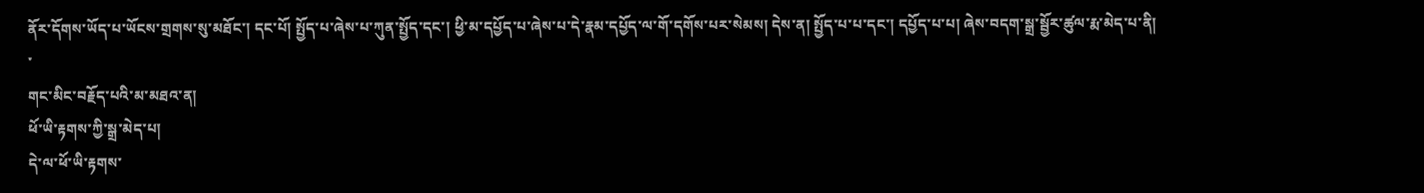ནོར་དོགས་ཡོད་པ་ཡོངས་གྲགས་སུ་མཐོང་། དང་པོ། སྤྱོད་པ་ཞེས་པ་ཀུན་སྤྱོད་དང་། ཕྱི་མ་དཔྱོད་པ་ཞེས་པ་དེ་རྣམ་དཔྱོད་ལ་གོ་དགོས་པར་སེམས། དེས་ན། སྤྱོད་པ་པ་དང་། དཔྱོད་པ་པ། ཞེས་བདག་སྒྲ་སྦྱོར་ཚུལ་རྨ་མེད་པ་ནི།
་
གང་མིང་བརྗོད་པའི་མ་མཐའ་ན།
ཕོ་ཡི་རྟགས་ཀྱི་སྒྲ་མེད་པ།
དེ་ལ་ཕོ་ཡི་རྟགས་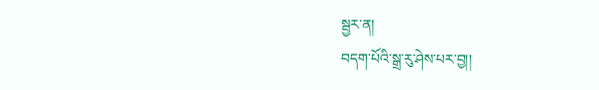སྦྱར་ན།
བདག་པོའི་སྒྲ་རུ་ཤེས་པར་བྱ།།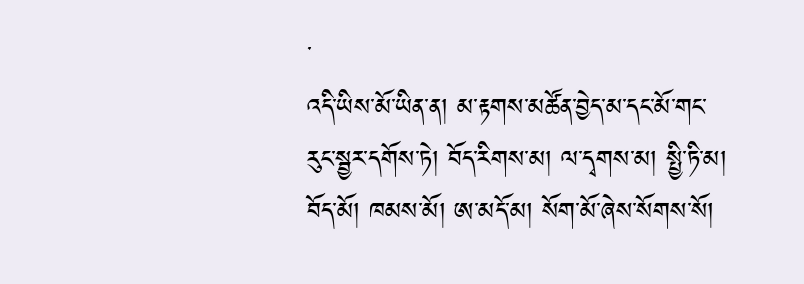་
འདི་ཡིས་མོ་ཡིན་ན། མ་རྟགས་མཚོན་བྱེད་མ་དང་མོ་གང་རུང་སྦྱར་དགོས་ཏེ། བོད་རིགས་མ། ལ་དྭགས་མ། སྤྱི་ཏི་མ། བོད་མོ། ཁམས་མོ། ཨ་མདོ་མ། སོག་མོ་ཞེས་སོགས་སོ།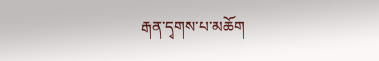རྒན་དྭགས་པ་མཆོག